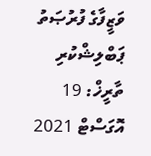ވަޒީފާގެ ފުރުޞަތު
ޕަބްލިޝްކުރި ތާރީޚް: 19 އޮގަސްޓް 2021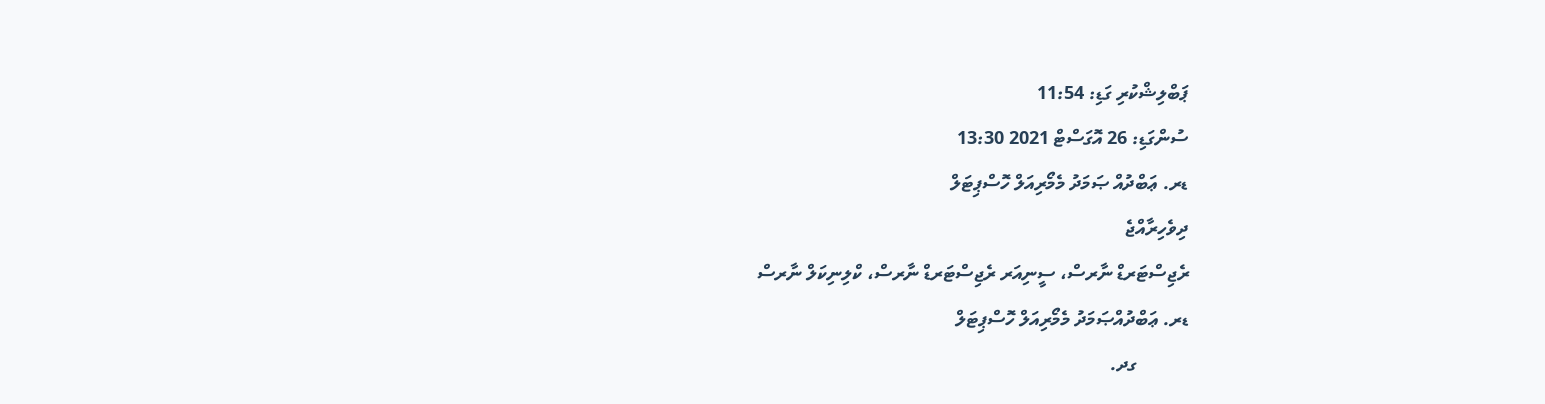ޕަބްލިޝްކުރި ގަޑި: 11:54
ސުންގަޑި: 26 އޮގަސްޓް 2021 13:30
ޑރ. ޢަބްދުއް ޞަމަދު މެމޯރިއަލް ހޮސްޕިޓަލް
ދިވެހިރާއްޖެ
ރެޖިސްޓަރޑް ނާރސް، ސީނިއަރ ރެޖިސްޓަރޑް ނާރސް، ކްލިނިކަލް ނާރސް
ޑރ. ޢަބްދުއްޞަމަދު މެމޯރިއަލް ހޮސްޕިޓަލް
           ގދ.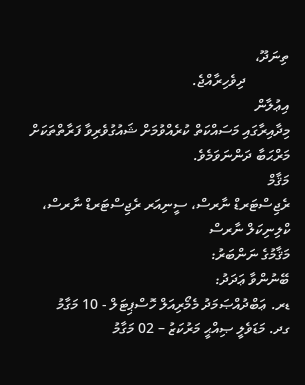ތިނަދޫ،
            ދިވެހިރާއްޖެ.
އިޢުލާން
މިދާއިރާގައި މަސައްކަތް ކުރެއްވުމަށް ޝައުގުވެރިވާ ފަރާތްތަކަށް މަރްޙަބާ ދަންނަވަމެވެ.
މަޤާމް
ރެޖިސްޓަރޑް ނާރސް، ސީނިއަރ ރެޖިސްޓަރޑް ނާރސް، ކްލިނިކަލް ނާރސް
މަޤާމުގެ ނަންބަރު:
ބޭނުންވާ ޢަދަދު:
ޑރ. ޢަބްދުއްޞަމަދު މެމޯރިއަލް ހޮސްޕިޓަލް - 10 މަގާމު
ގދ. މަޑަވެލީ ޞިއްޙީ މަރުކަޒު – 02 މަގާމު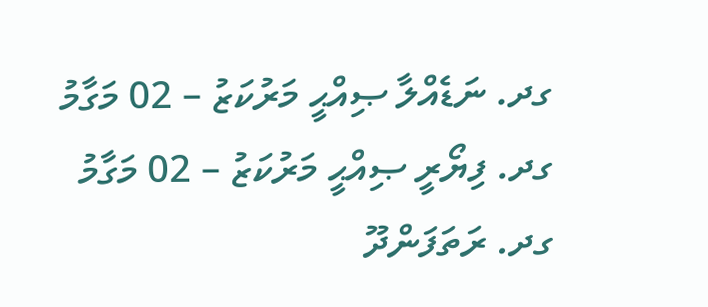ގދ. ނަޑެއްލާ ޞިއްޙީ މަރުކަޒު – 02 މަގާމު
ގދ. ފިޔޯރީ ޞިއްޙީ މަރުކަޒު – 02 މަގާމު
ގދ. ރަތަފަންދޫ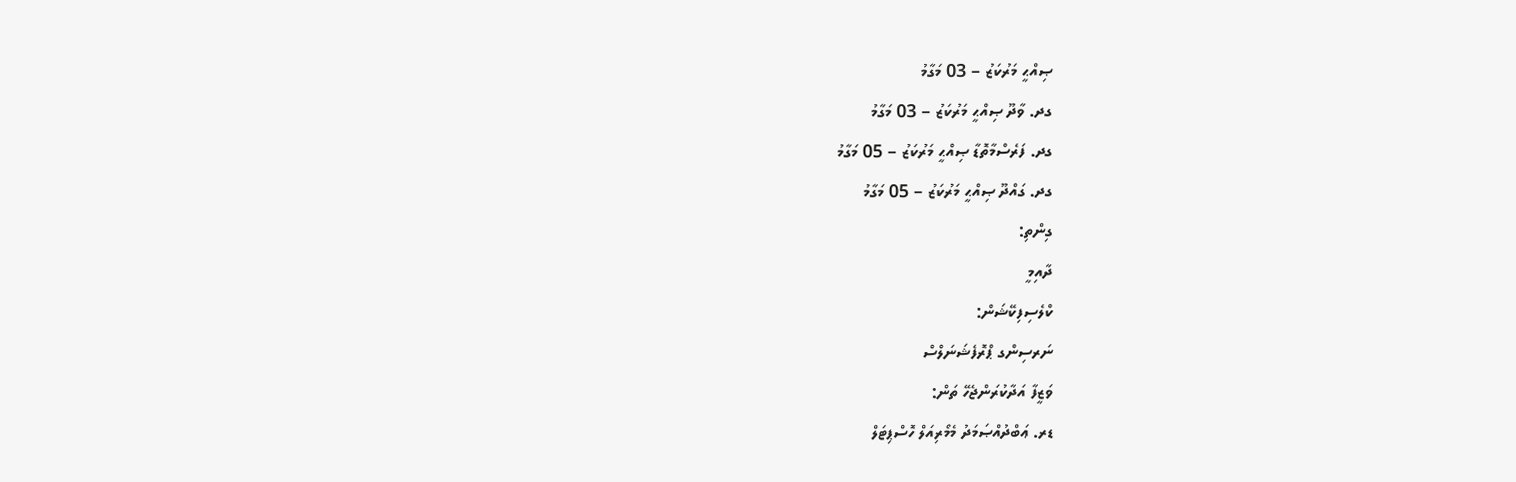ޞިއްޙީ މަރުކަޒު – 03 މަގާމު
ގދ. ވާދޫ ޞިއްޙީ މަރުކަޒު – 03 މަގާމު
ގދ. ފަރެސްމާތޮޑާ ޞިއްޙީ މަރުކަޒު – 05 މަގާމު
ގދ. ގައްދޫ ޞިއްޙީ މަރުކަޒު – 05 މަގާމު
ގިންތި:
ދާއިމީ
ކްލެސިފިކޭޝަން:
ނަރސިންގ ޕްރޮފެޝަނަލްސް
ވަޒީފާ އަދާކުރަންޖެހޭ ތަން:
ޑރ. ޢަބްދުއްޞަމަދު މެމޯރިއަލް ހޮސްޕިޓަލް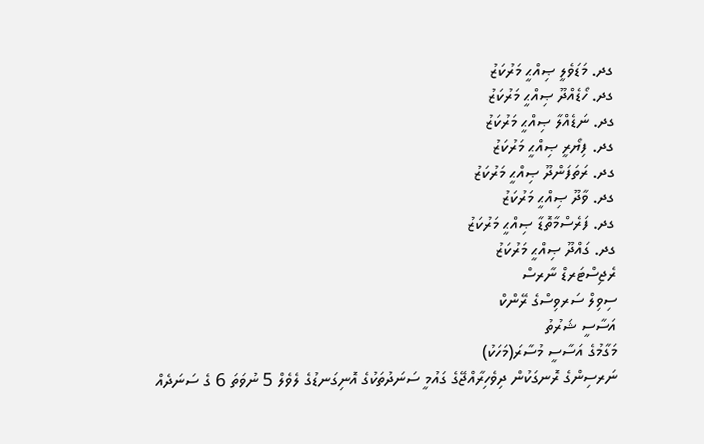ގދ. މަޑަވެލީ ޞިއްޙީ މަރުކަޒު
ގދ. ހޯޑެއްދޫ ޞިއްޙީ މަރުކަޒު
ގދ. ނަޑެއްލާ ޞިއްޙީ މަރުކަޒު
ގދ. ފިޔޯރީ ޞިއްޙީ މަރުކަޒު
ގދ. ރަތަފަންދޫ ޞިއްޙީ މަރުކަޒު
ގދ. ވާދޫ ޞިއްޙީ މަރުކަޒު
ގދ. ފަރެސްމާތޮޑާ ޞިއްޙީ މަރުކަޒު
ގދ. ގައްދޫ ޞިއްޙީ މަރުކަޒު
ރެޖިސްޓަރޑް ނާރސް
ސިވިލް ސަރވިސްގެ ރޭންކް
އަސާސީ ޝަރުތު
މަގާމުގެ އަސާސީ މުސާރަ(މަހަކު)
ނަރސިންގެ ރޮނގަކުން ދިވެހިރާއްޖޭގެ ގައުމީ ސަނަދުތަކުގެ އޮނިގަނޑުގެ ލެވެލް 5 ނުވަތަ 6 ގެ ސަނަދެއް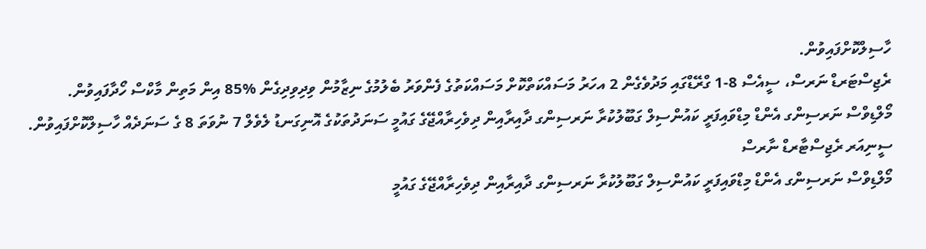ހާސިލްކޮށްފައިވުން.
ރެޖިސްޓަރޑް ނަރސް، ސީއެސް 8-1 ގްރޭޑްގައި މަދުވެގެން 2 އހަރު މަސައްކަތްކޮށް މަސައްކަތުގެ ފެންވަރު ބެލުމުގެ ނިޒާމުން ވިދިވިދިގެން %85 އިން މަތިން މާކްސް ހޯދާފައިވުން.
މޯލްޑިވްސް ނަރސިންގ އެންޑް މިޑްވައިފަރީ ކައުންސިލް ގަބޫލުކުރާ ނަރސިންގ ދާއިރާއިން ދިވެހިރާއްޖޭގެ ގައުމީ ސަނަދުތަކުގެ އޮނިގަނޑު ލެވެލް 7 ނުވަތަ 8 ގެ ސަނަދެއް ހާސިލްކޮށްފައިވުން.
ސީނިއަރ ރެޖިސްޓާރޑް ނާރސް
މޯލްޑިވްސް ނަރސިންގ އެންޑް މިޑްވައިފަރީ ކައުންސިލް ގަބޫލުކުރާ ނަރސިންގ ދާއިރާއިން ދިވެހިރާއްޖޭގެ ގައުމީ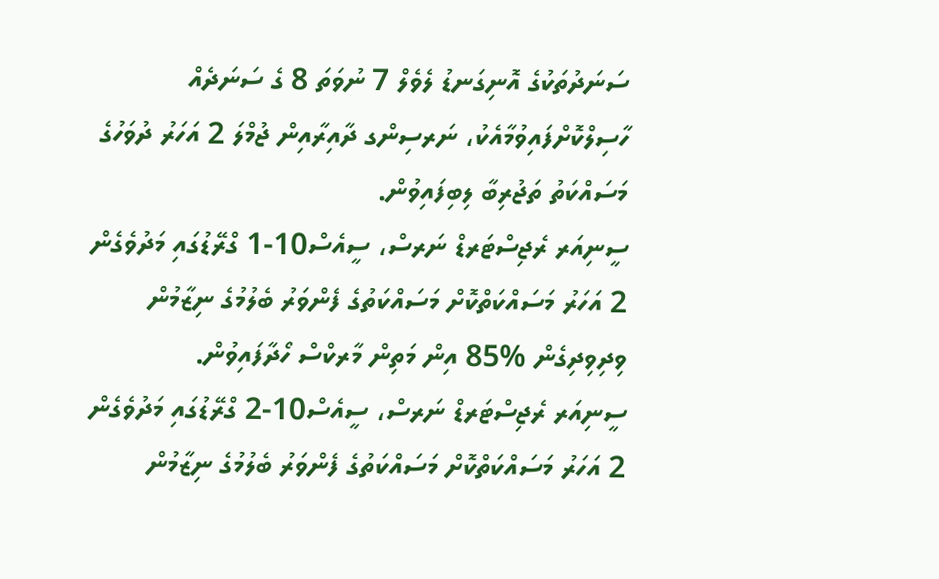ސަނަދުތަކުގެ އޮނިގަނޑު ލެވެލް 7 ނުވަތަ 8 ގެ ސަނަދެއް ހާސިލްކޮށްފައިވުމާއެކު، ނަރސިންގ ދާއިރާއިން ޖުމްލަ 2 އަހަރު ދުވަހުގެ މަސައްކަތު ތަޖުރިބާ ލިބިފައިވުން.
ސީނިއަރ ރެޖިސްޓަރޑް ނަރސް، ސީއެސް10-1 ގްރޭޑުގައި މަދުވެގެން 2 އަހަރު މަސައްކަތްކޮށް މަސައްކަތުގެ ފެންވަރު ބެލުމުގެ ނިޒާމުން ވިދިވިދިގެން %85 އިން މަތިން މާރކްސް ހޯދާފައިވުން.
ސީނިއަރ ރެޖިސްޓަރޑް ނަރސް، ސީއެސް10-2 ގްރޭޑުގައި މަދުވެގެން 2 އަހަރު މަސައްކަތްކޮށް މަސައްކަތުގެ ފެންވަރު ބެލުމުގެ ނިޒާމުން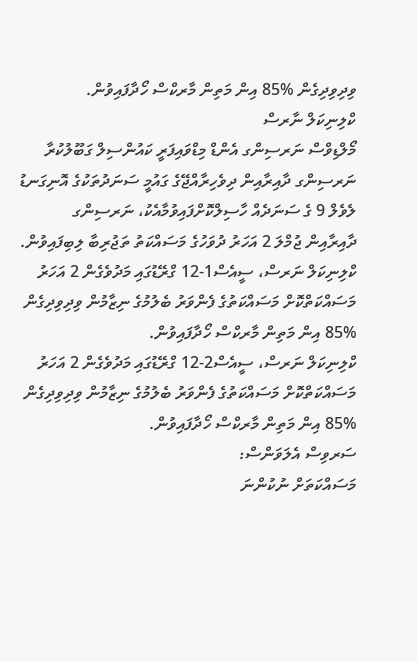ވިދިވިދިގެން %85 އިން މަތިން މާރކްސް ހޯދާފައިވުން.
ކްލިނިކަލް ނާރސް
މޯލްޑިވްސް ނަރސިންގ އެންޑް މިޑްވައިފަރީ ކައުންސިލް ގަބޫލުކުރާ ނަރސިންގ ދާއިރާއިން ދިވެހިރާއްޖޭގެ ގައުމީ ސަނަދުތަކުގެ އޮނިގަނޑު ލެވެލް 9 ގެ ސަނަދެއް ހާސިލްކޮށްފައިވުމާއެކު، ނަރސިންގ ދާއިރާއިން ޖުމްލަ 2 އަހަރު ދުވަހުގެ މަސައްކަތު ތަޖުރިބާ ލިބިފައިވުން.
ކްލިނިކަލް ނަރސް، ސީއެސް1-12 ގްރޭޑުގައި މަދުވެގެން 2 އަހަރު މަސައްކަތްކޮށް މަސައްކަތުގެ ފެންވަރު ބެލުމުގެ ނިޒާމުން ވިދިވިދިގެން %85 އިން މަތިން މާރކްސް ހޯދާފައިވުން.
ކްލިނިކަލް ނަރސް، ސީއެސް2-12 ގްރޭޑުގައި މަދުވެގެން 2 އަހަރު މަސައްކަތްކޮށް މަސައްކަތުގެ ފެންވަރު ބެލުމުގެ ނިޒާމުން ވިދިވިދިގެން %85 އިން މަތިން މާރކްސް ހޯދާފައިވުން.
ސަރވިސް އެލަވަންސް:
މަސައްކަތަށް ނުކުންނަ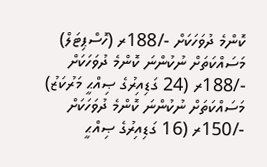ކޮންމެ ދުވަހަކަށް -/188ރ (ހޮސްޕިޓަލް)
މަސައްކަތަށް ނުކުންނަ ކޮންމެ ދުވަހަކަށް -/188ރ (24 ގަޑިއިރުގެ ޞިއްޙީ މަރުކަޒު)
މަސައްކަތަށް ނުކުންނަ ކޮންމެ ދުވަހަކަށް -/150ރ (16 ގަޑިއިރުގެ ޞިއްޙީ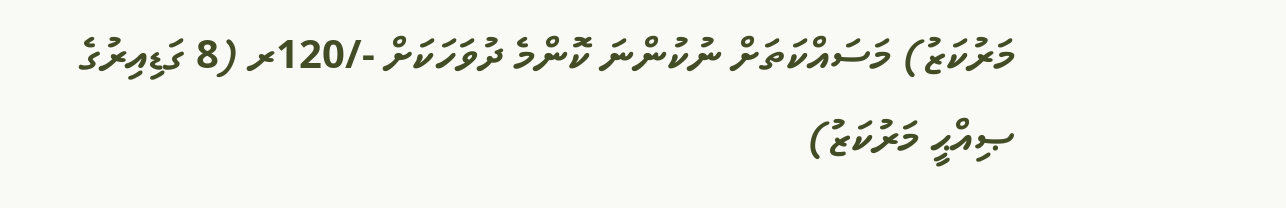މަރުކަޒު) މަސައްކަތަށް ނުކުންނަ ކޮންމެ ދުވަހަކަށް -/120ރ (8 ގަޑިއިރުގެ ޞިއްޙީ މަރުކަޒު)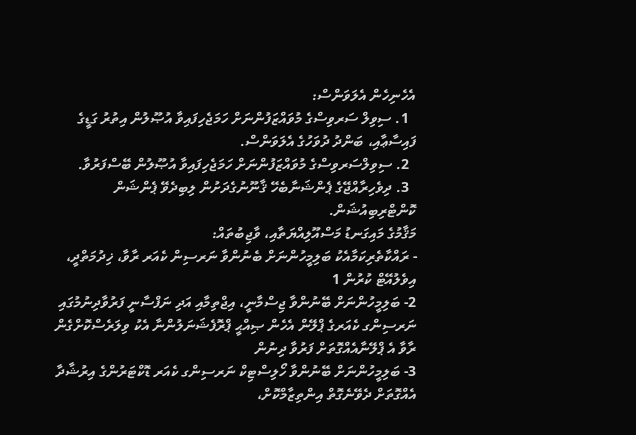އެހެނިހެން އެލަވަންސް:
  1. ސިވިލް ސަރވިސްގެ މުވައްޒަފުންނަށް ހަމަޖެހިފައިވާ އުޞޫލުން އިތުރު ގަޑީގެ ފައިސާޢާއި، ބަންދު ދުވަހުގެ އެލަވަންސް.
  2. ސިވިލްސަރވިސްގެ މުވައްޒަފުންނަށް ހަމަޖެހިފައިވާ އުޞޫލުން ބޭސްފަރުވާ.
  3. ދިވެހިރާއްޖޭގެ ޕެންޝަނާބެހޭ ޤާނޫނުގެދަށުން ލިބިދެވޭ ޕެންޝަން ކޮންޓްރިބިއުޝަން.
މަޤާމުގެ މައިގަނޑު މަސްއޫލިއްޔަތާއި، ވާޖިބުތައް:
- ރައްކާތެރިކަމާއެކު ބަލިމީހުންނަށް ބެނުންވާ ނަރސިން ކެއަރ ރާވާ، ޚިދުމަތްދީ، އިވެލުއޭޓް ކުރުން 1
2- ބަލިމީހުންނަށް ބޭނުންވާ ޖިސްމާނީ، އިޖްތިމާއި އަދި ނަފްސާނީ ފަރުވާދިނުމުގައި ނަރސިންގ ކެއަރގެ ޕްލޭން އެހެން ޞިއްޙީ ޕްރޮފެޝަނަލުންނާ އެކު ވިލަރެސްކޮށްގެން ރާވާ އެ ޕްލޭނާއެއްގޮތަށް ފަރުވާ ދިނުން
3- ބަލިމީހުންނަށް ބޭނުންވާ ހޯލިސްޓިކް ނަރސިންގ ކެއަރ ޑޮކްޓަރުންގެ އިރުޝާދާ އެއްގޮތަށް ދެވޭނެގޮތް އިންތިޒާމްކޮށް،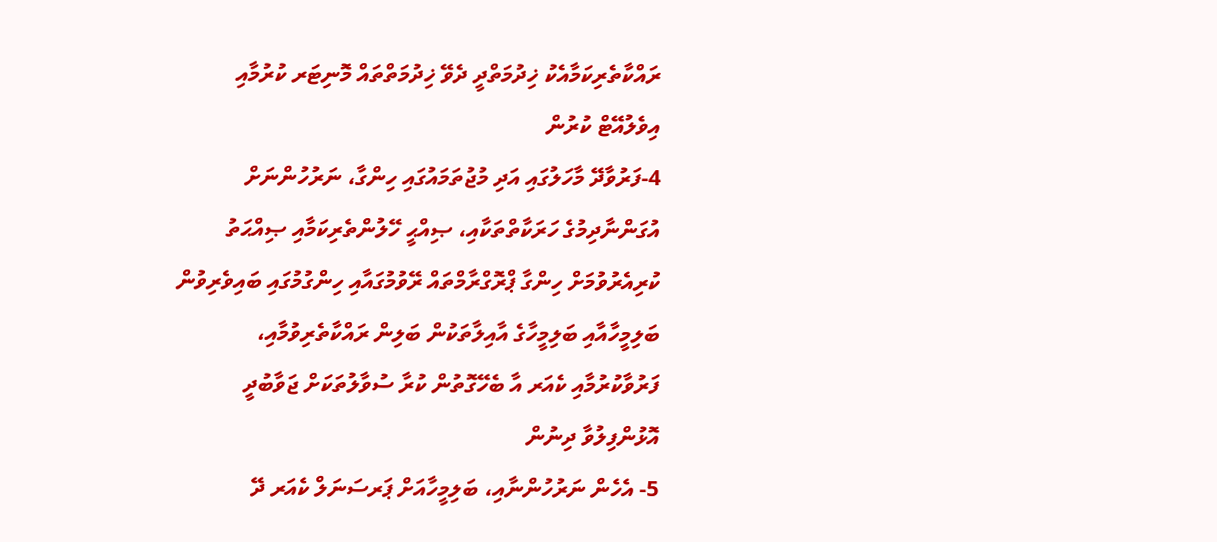ރައްކާތެރިކަމާއެކު ޚިދުމަތްދީ ދެވޭ ޚިދުމަތްތައް މޮނިޓަރ ކުރުމާއި އިވެލުއޭޓް ކުރުން
4-ފަރުވާދޭ މާހަލުގައި އަދި މުޖުތަމައުގައި ހިންގާ، ނަރުހުންނަށް އުގަންނާދިމުގެ ހަރަކާތްތަކާއި، ޞިއްޙީ ހޭލުންތެރިކަމާއި ޞިއްޙަތު ކުރިއެރުވުމަށް ހިންގާ ޕްރޮގްރާމްތައް ރޭވުމުގައާއި ހިންގުމުގައި ބައިވެރިވުން
ބަލިމީހާއާއި ބަލިމީހާގެ އާއިލާތަކުން ބަލިން ރައްކާތެރިވުމާއި، ފަރުވާކުރުމާއި ކެއަރ އާ ބެހޭގޮތުން ކުރާ ސުވާލުތަކަށް ޖަވާބުދީ އޮޅުންފިލުވާ ދިނުން
5- އެހެން ނަރުހުންނާއި، ބަލިމީހާއަށް ޕަރސަނަލް ކެއަރ ދޭ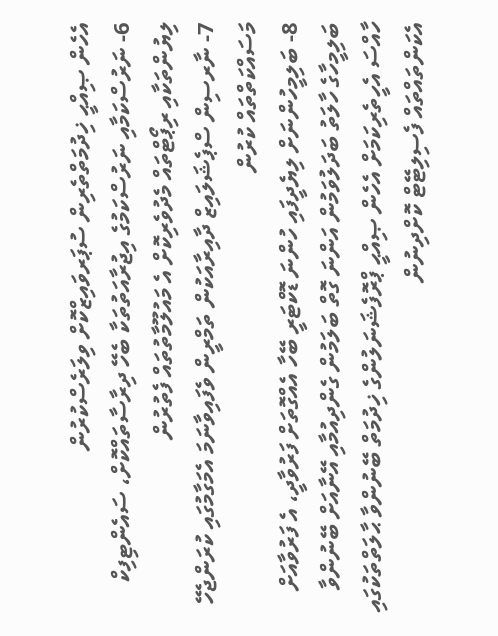އެހެން ޞިއްޙީ ޚިދުމަތްތެރިން ސުޕަރވައިޒްކޮށް ވިލަރެސްކުރުން
6- ނަރުސްކަމާއި ނަރުސްކަމުގެ އިޖުރާއަތުތަކާ ބެހޭ ދިރާސާތައްކޮށް، ސައެންޓިފިކް ލިޔުންތަކާއި ރިޕޯޓްތައް މެދުވެރިކޮށް އެ މައުލޫމާތުތައް ފެތުރުން
7- ނާރސިން ސްޕެޝަލައިޒް ދާއިރާއަކުން ތަމްރީން ވެފައިވާނަމަ އެމަގާމުގައި ކުރަންޖެހޭ މަސައްކަތްތައް ކުރުން
8- ބަލިމީހުންނަށް ލިޔެދީފައި ހުންނަ ޑޮކްޓަރީ ބޭހާ އެއްގޮތަށް ފަރުވާދީ، އެ ފަރުވާއަށް ބަލިމީހާގެ ހާލަތު ބަދަލުވަމުން އަންނަ ގޮތް ބަލަމުން ގެންދިއުމާއި އޭނާއަށް ބޭނުންވާ ހާއްސަ އެހީތެރިކަމަށް އެހެން ޞިއްޙީ ޕްރޮފެޝަނަލުންގެ ޚިދުމަތް ބޭނުންވާ ޙާލަތްތަކުގައި އެކަންތައްތައް ފެސިލިޓޭޓް ކޮށްދިނުން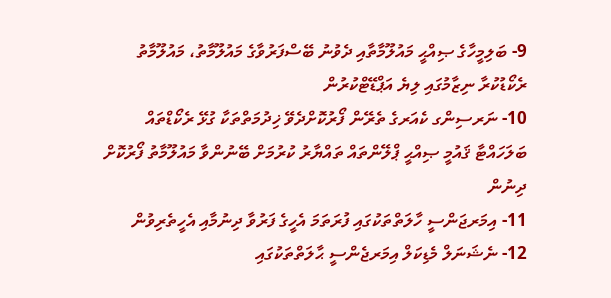9- ބަލިމީހާގެ ޞިއްޙީ މައުލޫމާތާއި ދެވުނު ބޭސްފަރުވާގެ މައުލޫމާތު، މައުލޫމާތު ރެކޯޑުކުރާ ނިޒާމުގައި ލިޔެ އަޕްޑޭޓްކުރުން
10- ނަރސިންގ ކެއަރގެ ތެރޭން ފޯރުކޮށްދެވޭ ޚިދުމަތްތަކާ ގުޅޭ ރެކޯޑްތައް ބަލަހައްޓާ ޤައުމީ ޞިއްޙީ ޕްލޭންތައް ތައްޔާރު ކުރުމަށް ބޭނުންވާ މައުލޫމާތު ފޯރުކޮށް ދިނުން
11- އިމަރޖަންސީ ހާލަތްތަކުގައި ފުރަތަމަ އެހީގެ ފަރުވާ ދިނުމާއި އެހީތެރިވުން
12- ނެޝަނަލް މެޑިކަލް އިމަރޖެންސީ ޙާލަތްތަކުގައި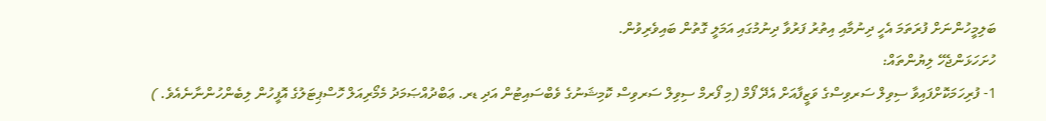ބަލިމީހުންނަށް ފުރަތަމަ އެހީ ދިނުމާއި އިތުރު ފަރުވާ ދިނުމުގައި އަމަލީ ގޮތުން ބައިވެރިވުން.
ހުށަހަޅަންޖެހޭ ލިޔުންތައް:
1- ފުރިހަމަކޮށްފައިވާ ސިވިލް ސަރވިސްގެ ވަޒީފާއަށް އެދޭ ފޯމް (މި ފޯރމް ސިވިލް ސަރވިސް ކޮމިޝަނުގެ ވެބްސައިޓުން އަދި ޑރ. ޢަބްދުއްޞަމަދު މެމޯރިއަލް ހޮސްޕިޓަލުގެ އޮފީހުން ލިބެންހުންނާނެއެވެ. )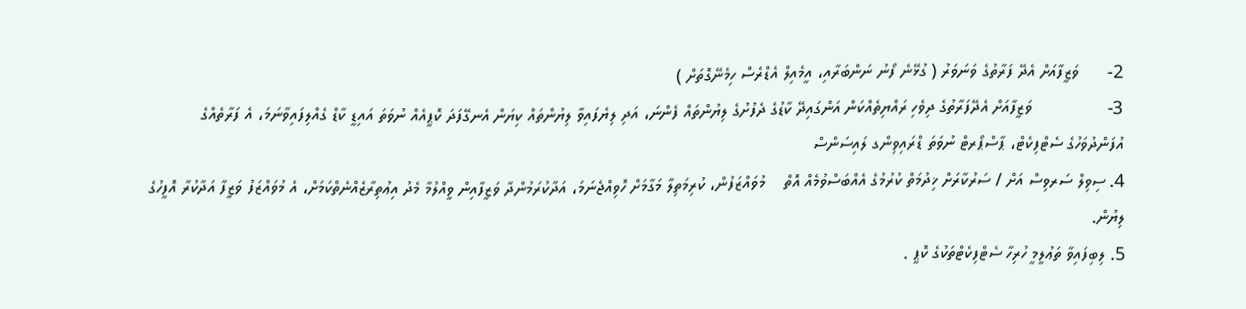2-      ވަޒީފާއަށް އެދޭ ފަރާތުގެ ވަނަވަރު ( ގުޅޭނެ ފޯނު ނަންބަރާއި، އީމެއިލް އެޑްރެސް ހިމެނޭގޮތަށް )
3-                ވަޒީފާއަށް އެދޭފަރާތުގެ ދިވެހި ރައްޔިތެއްކަން އަންގައިދޭ ކާޑުގެ ދެފުށުގެ ލިޔުންތައް ފެންނަ، އަދި ލިޔެފައިވާ ލިޔުންތައް ކިޔަން އެނގޭފަދަ ކޮޕީއެއް ނުވަތަ އައިޑީ ކާޑް ގެއްލިފައިވާނަމަ، އެ ފަރާތެއްގެ އުފަންދުވަހުގެ ސެޓްފިކެޓް، ޕާސްޕޯރޓް ނުވަތަ ޑްރައިވިންގ ލައިސަންސް
4. ސިވިލް ސަރވިސް އަށް / ސަރުކާރަށް ޚިދުމަތް ކުރުމުގެ އެއްބަސްވުމެއް އޮތް    މުވައްޒަފުން، ކުރިމަތިލާ މަގާމަށް ހޮވިއްޖެނަމަ، އަދާކުރަމުންދާ ވަޒީފާއިން ވީއްލުމާ މެދު އިޢުތިރާޒެއްނެތްކަމަށް، އެ މުވައްޒަފު ވަޒީފާ އަދާކުރާ އޮފީހުގެ ލިޔުން.
5. ލިބިފައިވާ ތަޢުލީމީ ހުރިހާ ސެޓްފިކެޓްތަކުގެ ކޮޕީ .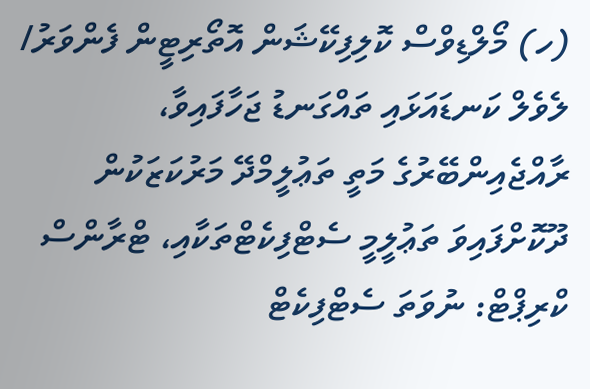(ހ) މޯލްޑިވްސް ކޮލިފިކޭޝަން އޮތޯރިޓީން ފެންވަރު/ ލެވެލް ކަނޑައަޅައި ތައްގަނޑު ޖަހާފައިވާ، ރާއްޖެއިންބޭރުގެ މަތީ ތަޢުލީމްދޭ މަރުކަޒަކުން ދޫކޮށްފައިވަ ތަޢުލީމީ ސެޓްފިކެޓްތަކާއި، ޓްރާންސް ކްރިޕްޓް: ނުވަތަ ސެޓްފިކެޓް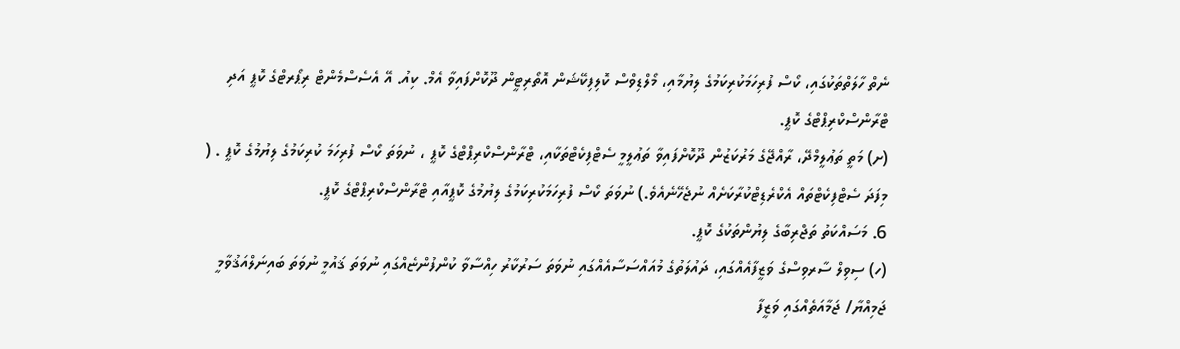ނެތް ހާލަތްތަކުގައި، ކޯސް ފުރިހަމަކުރިކަމުގެ ލިޔުމާއި، މޯލްޑިވްސް ކޮލިފިކޭޝަން އޮތޯރިޓީން ދޫކޮށްފައިވާ އެމް. ކިއު. އޭ އެސެސްމެންޓް ރިޕޯރޓްގެ ކޮޕީ އަދި ޓްރާންސްކްރިޕްޓްގެ ކޮޕީ.
(ށ) މަތީ ތަޢުލީމްދޭ، ރާއްޖޭގެ މަރުކަޒުން ދޫކޮށްފައިވާ ތަޢުލީމީ ސެޓްފިކެޓްތަކާއި، ޓްރާންސްކްރިޕްޓްގެ ކޮޕީ ، ނުވަތަ ކޯސް ފުރިހަމަ ކުރިކަމުގެ ލިޔުމުގެ ކޮޕީ . ( މިފަދަ ސެޓްފިކެޓްތައް އެކްރެޑިޓްކުރާކަށެއް ނުޖެހޭނެއެވެ.) ނުވަތަ ކޯސް ފުރިހަމަކުރިކަމުގެ ލިޔުމުގެ ކޮޕީއާއި ޓްރާންސްކްރިޕްޓްގެ ކޮޕީ.
6. މަސައްކަތު ތަޖްރިބާގެ ލިޔުންތަކުގެ ކޮޕީ.
(ހ) ސިވިލް ސާރވިސްގެ ވަޒީފާއެއްގައި، ދައުލަތުގެ މުއައްސަސާއެއްގައި ނުވަތަ ސަރުކާރު ހިއްސާވާ ކުންފުންޏެއްގައި ނުވަތަ ޤައުމީ ނުވަތަ ބައިނަލްއަޤުވާމީ ޖަމިއްޔާ/ ޖަމާއަތެއްގައި ވަޒީފާ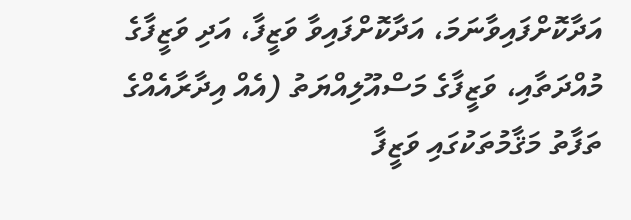އަދާކޮށްފައިވާނަމަ، އަދާކޮށްފައިވާ ވަޒީފާ، އަދި ވަޒީފާގެ މުއްދަތާއި، ވަޒީފާގެ މަސްއޫލިއްޔަތު (އެއް އިދާރާއެއްގެ ތަފާތު މަޤާމުތަކުގައި ވަޒީފާ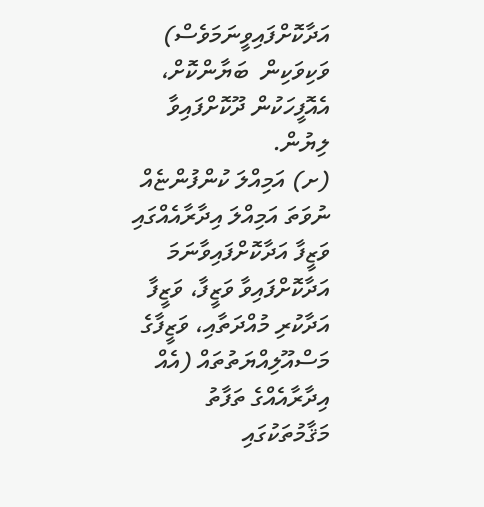އަދާކޮށްފައިވީނަމަވެސް) ވަކިވަކިން  ބަޔާންކޮށް، އެއޮފީހަކުން ދޫކޮށްފައިވާ ލިޔުން.
(ށ) އަމިއްލަ ކުންފުންޏެއް ނުވަތަ އަމިއްލަ އިދާރާއެއްގައި ވަޒީފާ އަދާކޮށްފައިވާނަމަ އަދާކޮށްފައިވާ ވަޒީފާ، ވަޒީފާ އަދާކުރި މުއްދަތާއި، ވަޒީފާގެ މަސްއޫލިއްޔަތުތައް (އެއް އިދާރާއެއްގެ ތަފާތު މަޤާމުތަކުގައި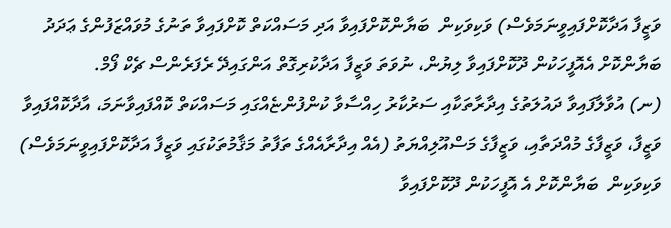ވަޒީފާ އަދާކޮށްފައިވީނަމަވެސް) ވަކިވަކިން  ބަޔާންކޮށްފައިވާ އަދި މަސައްކަތް ކޮށްފައިވާ ތަނުގެ މުވައްޒަފުންގެ ޢަދަދު ބަޔާންކޮށް އެއޮފީހަކުން ދޫކޮށްފައިވާ ލިޔުން، ނުވަތަ ވަޒީފާ އަދާކުރިގޮތް އަންގައިދޭ ރެފަރެންސް ޗެކް ފޯމް.
(ނ) އުވާލާފައިވާ ދައުލަތުގެ އިދާރާތަކާއި ސަރުކާރު ހިއްސާވާ ކުންފުންޏެއްގައި މަސައްކަތް ކޮއްފައިވާނަމަ، އާދާކޮއްފައިވާ ވަޒީފާ، ވަޒީފާގެ މުއްދަތާއި، ވަޒީފާގެ މަސްއޫލިއްޔަތު (އެއް އިދާރާއެއްގެ ތަފާތު މަޤާމުތަކުގައި ވަޒީފާ އަދާކޮށްފައިވީނަމަވެސް) ވަކިވަކިން  ބަޔާންކޮށް އެ އޮފީހަކުން ދޫކޮށްފައިވާ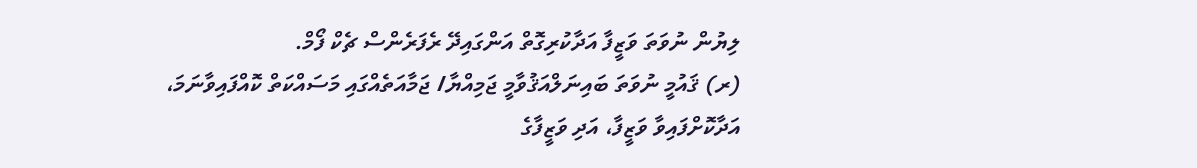ލިޔުން ނުވަތަ ވަޒީފާ އަދާކުރިގޮތް އަންގައިދޭ ރެފަރެންސް ޗެކް ފޯމް.
(ރ) ޤައުމީ ނުވަތަ ބައިނަލްއަޤުވާމީ ޖަމިއްޔާ/ ޖަމާއަތެއްގައި މަސައްކަތް ކޮއްފައިވާނަމަ، އަދާކޮށްފައިވާ ވަޒީފާ، އަދި ވަޒީފާގެ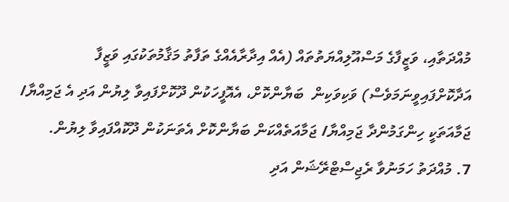މުއްދަތާއި، ވަޒީފާގެ މަސްއޫލިއްޔަތުތައް (އެއް އިދާރާއެއްގެ ތަފާތު މަޤާމުތަކުގައި ވަޒީފާ އަދާކޮށްފައިވީނަމަވެސް) ވަކިވަކިން  ބަޔާންކޮށް، އެއޮފީހަކުން ދޫކޮށްފައިވާ ލިޔުން އަދި އެ ޖަމިއްޔާ/ ޖަމާއަތަކީ ހިންގަމުންދާ ޖަމިއްޔާ/ ޖަމާއަތެއްކަން ބަޔާންކޮށް އެތަނަކުން ދޫކޮއްފައިވާ ލިޔުން.
7. މުއްދަތު ހަމަނުވާ ރެޖިސްޓްރޭޝަން އަދި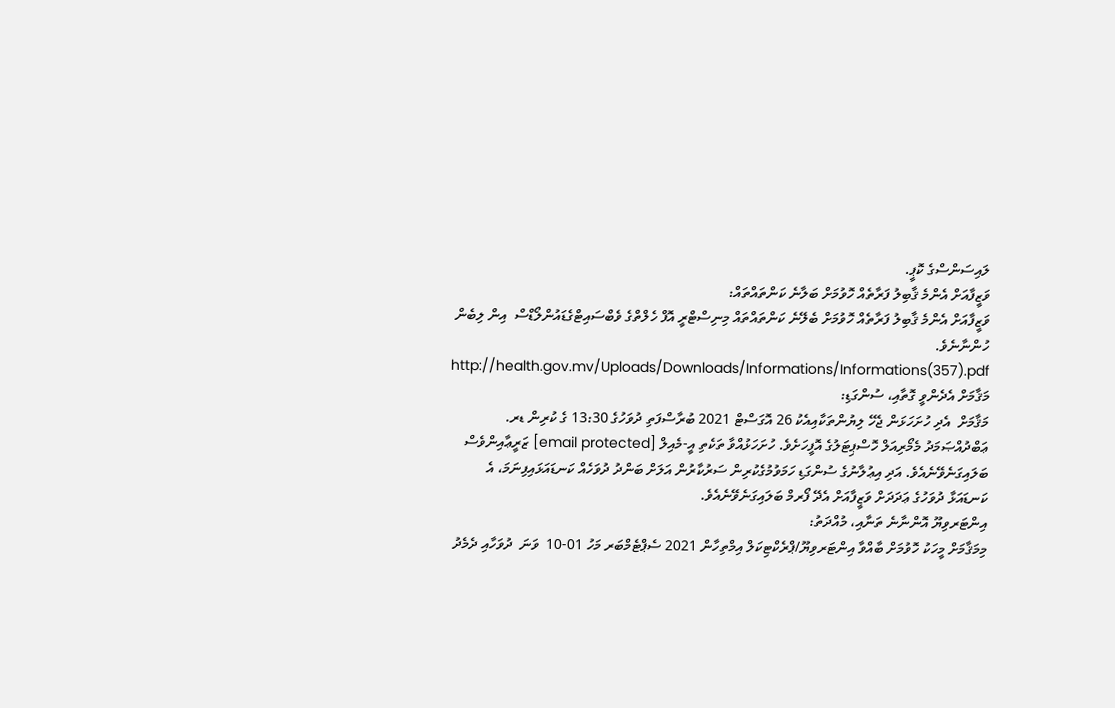ލައިސަންސްގެ ކޮޕީ.
ވަޒީފާއަށް އެންމެ ޤާބިލު ފަރާތެއް ހޮވުމަށް ބަލާނެ ކަންތައްތައް:
ވަޒީފާއަށް އެންމެ ޤާބިލު ފަރާތެއް ހޮވުމަށް ބެލޭނެ ކަންތައްތައް މިނިސްޓްރީ އޮފް ހެލްތްގެ ވެބްސައިޓްގެޑައުންލޯޑްސް  އިން ލިބެން ހުންނާނެވެ. http://health.gov.mv/Uploads/Downloads/Informations/Informations(357).pdf
މަޤާމަށް އެދެންވީ ގޮތާއި، ސުންގަޑި:
މަޤާމަށް  އެދި ހުށަހަޅަން ޖެހޭ ލިޔުންތަކާއިއެކު 26 އޮގަސްޓް 2021 ބުރާސްފަތި ދުވަހުގެ 13:30 ގެ ކުރިން ޑރ. ޢަބްދުއްޞަމަދު މެމޯރިއަލް ހޮސްޕިޓަލުގެ އޮފީހަށެވެ. ހުށަހަޅުއްވާ ތަކެތި އީ-މެއިލް [email protected] ޒަރީޢާއިންވެސް ބަލައިގަނެވޭނެއެވެ. އަދި އިޢުލާނުގެ ސުންގަޑި ހަމަވުމުގެކުރިން ސަރުކާރުން އަލަށް ބަންދު ދުވަހެއް ކަނޑައަޅައިފިނަމަ، އެ ކަނޑައަޅާ ދުވަހުގެ ޢަދަދަށް ވަޒީފާއަށް އެދޭ ފޯރމް ބަލައިގަނެވޭނެއެވެ.
އިންޓަރވިޔޫ އޮންނާނެ ތަނާއި، މުއްދަތު:
މިމަޤާމަށް މީހަކު ހޮވުމަށް ބާއްވާ އިންޓަރވިޔޫ/ޕްރެކްޓިކަލް އިމްތިހާން 2021 ސެޕްޓެމްބަރ މަހު 01-10  ވަނަ  ދުވަހާއި ދެމެދު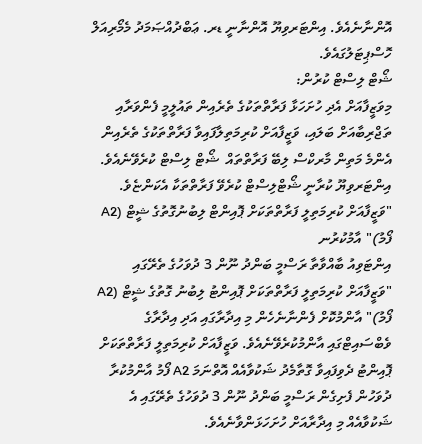އޮންނާނެއެވެ. އިންޓަރވިޔޫ އޮންނާނީ ޑރ. ޢަބްދުއްޞަމަދު މެމޯރިއަލް ހޮސްޕިޓަލުގައެވެ.
ޝޯޓް ލިސްޓް ކުރުން:
މިވަޒީފާއަށް އެދި ހުށަހަޅާ ފަރާތްތަކުގެ ތެރެއިން ތައުލީމީ ފެންވަރާއި ތަޖްރިބާއަށް ބަލައި، ވަޒީފާއަށް ކުރިމަތިލާފައިވާ ފަރާތްތަކުގެ ތެރެއިން އެންމެ މަތިން މާރކްސް ލިބޭ ފަރާތްތައް  ޝޯޓް ލިސްޓް ކުރެވޭނެއެވެ. އިންޓަރވިޔޫ ކުރާނީ ޝޯޓްލިސްޓް ކުރެވޭ ފަރާތްތަކާ އެކަންޏެވެ.
"ވަޒީފާއަށް ކުރިމަތިލީ ފަރާތްތަކަށް ޕޮއިންޓް ލިބުނުގޮތުގެ ޝީޓް (A2 ފޯމު)" އާމުކުރުނ
އިންޓަވިއު ބާއްވާތާ ރަސްމީ ބަންދު ނޫން 3 ދުވަހުގެ ތެރޭގައި "ވަޒީފާއަށް ކުރިމަތިލީ ފަރާތްތަކަށް ޕޮއިންޓު ލިބުނު ގޮތުގެ ޝީޓް (A2 ފޯމު)" އާންމުކޮށް ފެންނާނެހެން މި އިދާރާގައި އަދި އިދާރާގެ ވެބްސައިޓްގައި އާންމުކުރެވޭނެއެވެ. ވަޒީފާއަށް ކުރިމަތިލީ ފަރާތްތަކަށް ޕޮއިންޓު ދެވިފައިވާ ގޮތާމެދު ޝަކުވާއެއް އޮތްނަމަ A2 ފޯމު އާންމުކުރާ ދުވަހުން ފެށިގެން ރަސްމީ ބަންދު ނޫން 3 ދުވަހުގެ ތެރޭގައި އެ ޝަކުވާއެއް މި އިދާރާއަށް ހުށަހަޅަންވާނެއެވެ.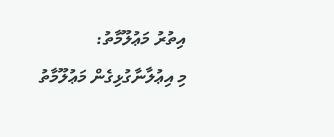އިތުރު މަޢުލޫމާތު:
މި އިޢުލާނާގުޅިގެން މަޢުލޫމާތު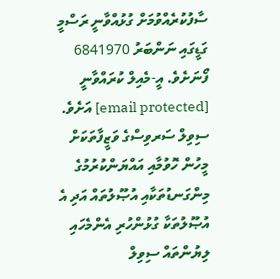ސާފުކުރެއްވުމަށް ގުޅުއްވާނީ ރަސްމީ ގަޑީގައި ނަންބަރު 6841970 ފޯނަށެވެ. އީ-މެއިލް ކުރައްވާނީ  [email protected] އަށެވެ.
ސިވިލް ސަރވިސްގެ ވަޒީފާތަކަށް މީހުން ހޮވުމާއި އައްޔަންކުރުމުގެ މިންގަނޑުތަކާއި އުޞޫލުތައް އަދި އެ އުޞޫލުތަކާ ގުޅުންހުރި އެންމެހައި ލިޔުންތައް ސިވިލް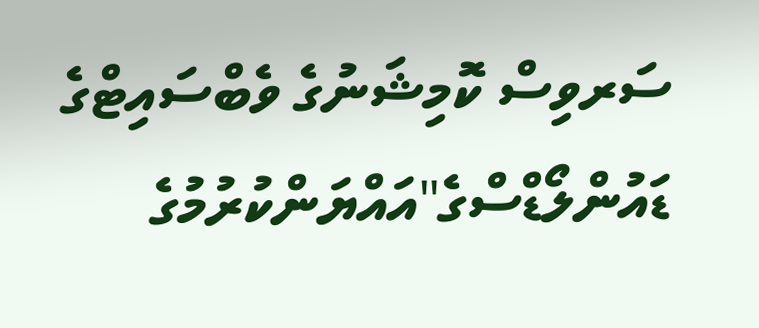ސަރވިސް ކޮމިޝަނުގެ ވެބްސައިޓްގެ ޑައުންލޯޑްސްގެ"އައްޔަންކުރުމުގެ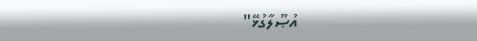އުޞޫލާގުޅޭ"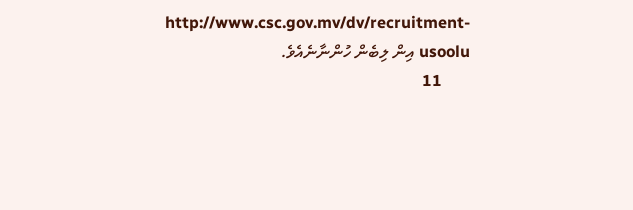http://www.csc.gov.mv/dv/recruitment-usoolu އިން ލިބެން ހުންނާނެއެވެ.
       11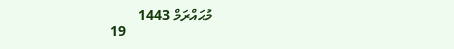މުޙައްރަމް 1443
                        19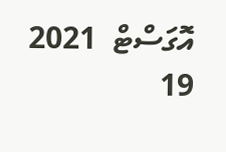އޮގަސްޓް  2021
19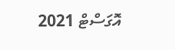އޮގަސްޓް 2021